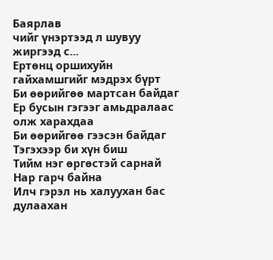Баярлав
чийг үнэртээд л шувуу жиргээд с...
Ертөнц оршихуйн гайхамшгийг мэдрэх бүрт
Би өөрийгөө мартсан байдаг
Ер бусын гэгээг амьдралаас олж харахдаа
Би өөрийгөө гээсэн байдаг
Тэгэхээр би хүн биш
Тийм нэг өргөстэй сарнай
Нар гарч байна
Илч гэрэл нь халуухан бас дулаахан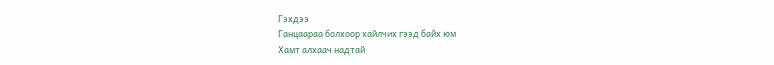Гэхдээ
Ганцаараа болхоор хайлчих гээд байх юм
Хамт алхаач надтай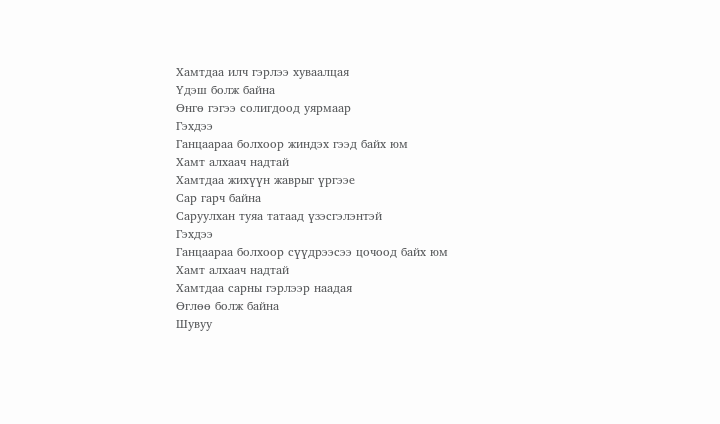Хамтдаа илч гэрлээ хуваалцая
Үдэш болж байна
Өнгө гэгээ солигдоод уярмаар
Гэхдээ
Ганцаараа болхоор жиндэх гээд байх юм
Хамт алхаач надтай
Хамтдаа жихүүн жаврыг үргээе
Сар гарч байна
Саруулхан туяа татаад үзэсгэлэнтэй
Гэхдээ
Ганцаараа болхоор сүүдрээсээ цочоод байх юм
Хамт алхаач надтай
Хамтдаа сарны гэрлээр наадая
Өглөө болж байна
Шувуу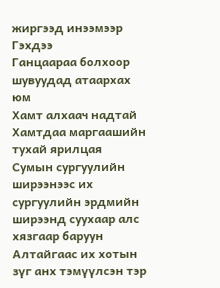жиргээд инээмээр
Гэхдээ
Ганцаараа болхоор шувуудад атаархах юм
Хамт алхаач надтай
Хамтдаа маргаашийн тухай ярилцая
Сумын сургуулийн ширээнээс их сургуулийн эрдмийн ширээнд суухаар алс хязгаар баруун Алтайгаас их хотын зүг анх тэмүүлсэн тэр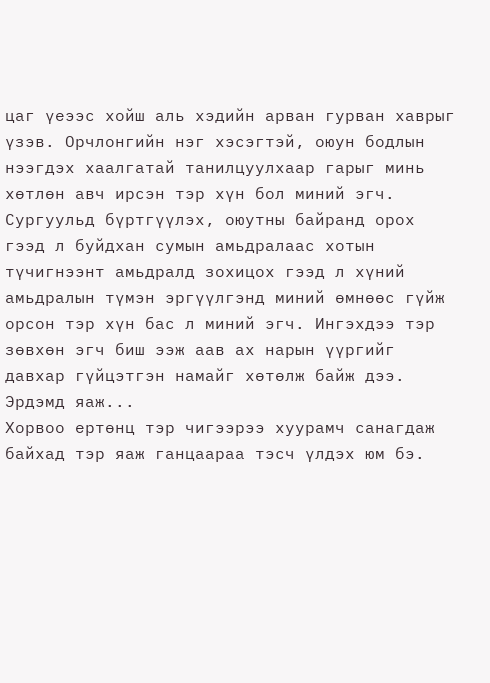цаг үеээс хойш аль хэдийн арван гурван хаврыг үзэв. Орчлонгийн нэг хэсэгтэй, оюун бодлын нээгдэх хаалгатай танилцуулхаар гарыг минь хөтлөн авч ирсэн тэр хүн бол миний эгч. Сургуульд бүртгүүлэх, оюутны байранд орох гээд л буйдхан сумын амьдралаас хотын түчигнээнт амьдралд зохицох гээд л хүний амьдралын түмэн эргүүлгэнд миний өмнөөс гүйж орсон тэр хүн бас л миний эгч. Ингэхдээ тэр зөвхөн эгч биш ээж аав ах нарын үүргийг давхар гүйцэтгэн намайг хөтөлж байж дээ.
Эрдэмд яаж...
Хорвоо ертөнц тэр чигээрээ хуурамч санагдаж байхад тэр яаж ганцаараа тэсч үлдэх юм бэ.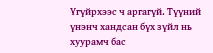Үгүйрхээс ч аргагүй. Түүний үнэнч хандсан бүх зүйл нь хуурамч бас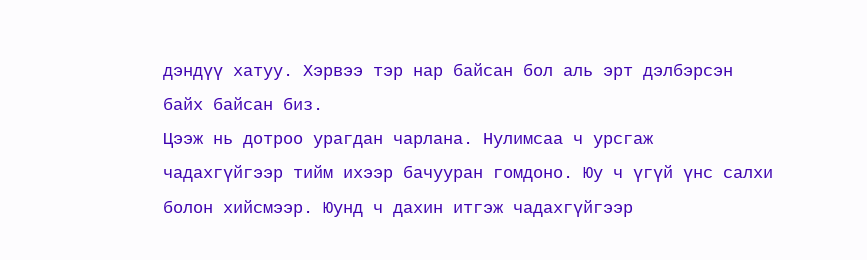дэндүү хатуу. Хэрвээ тэр нар байсан бол аль эрт дэлбэрсэн байх байсан биз.
Цээж нь дотроо урагдан чарлана. Нулимсаа ч урсгаж чадахгүйгээр тийм ихээр бачууран гомдоно. Юу ч үгүй үнс салхи болон хийсмээр. Юунд ч дахин итгэж чадахгүйгээр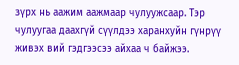зүрх нь аажим аажмаар чулуужсаар. Тэр чулуугаа даахгүй сүүлдээ харанхуйн гүнрүү живэх вий гэдгээсээ айхаа ч байжээ.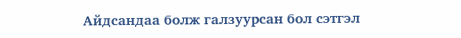Айдсандаа болж галзуурсан бол сэтгэл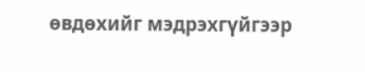өвдөхийг мэдрэхгүйгээр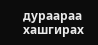дураараа хашгирах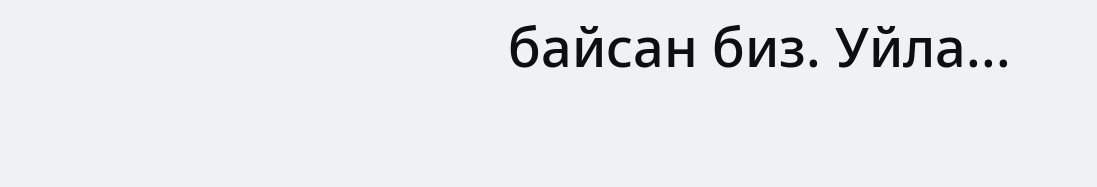байсан биз. Уйла...